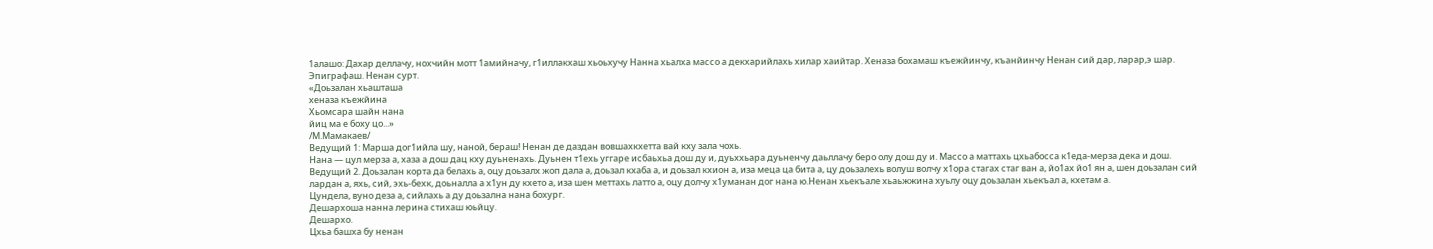1алашо: Дахар деллачу, нохчийн мотт 1амийначу, г1иллакхаш хьоьхучу Нанна хьалха массо а декхарийлахь хилар хаийтар. Хеназа бохамаш къежйинчу, къанйинчу Ненан сий дар, ларар,э шар.
Эпиграфаш. Ненан сурт.
«Доьзалан хьашташа
хеназа къежйина
Хьомсара шайн нана
йиц ма е боху цо...»
/М.Мамакаев/
Ведущий 1: Марша дог1ийла шу, наной, бераш! Ненан де даздан вовшахкхетта вай кху зала чохь.
Нана — цул мерза а, хаза а дош дац кху дуьненахь. Дуьнен т1ехь уггаре исбаьхьа дош ду и, дуьххьара дуьненчу даьллачу беро олу дош ду и. Массо а маттахь цхьабосса к1еда-мерза дека и дош.
Ведущий 2. Доьзалан корта да белахь а, оцу доьзалх жоп дала а, доьзал кхаба а, и доьзал кхион а, иза меца ца бита а, цу доьзалехь волуш волчу х1ора стагах стаг ван а, йо1ах йо1 ян а, шен доьзалан сий лардан а, яхь, сий, эхь-бехк, доьналла а х1ун ду кхето а, иза шен меттахь латто а, оцу долчу х1уманан дог нана ю.Ненан хьекъале хьаьжжина хуьлу оцу доьзалан хьекъал а, кхетам а.
Цундела, вуно деза а, сийлахь а ду доьзална нана бохург.
Дешархоша нанна лерина стихаш юьйцу.
Дешархо.
Цхьа башха бу ненан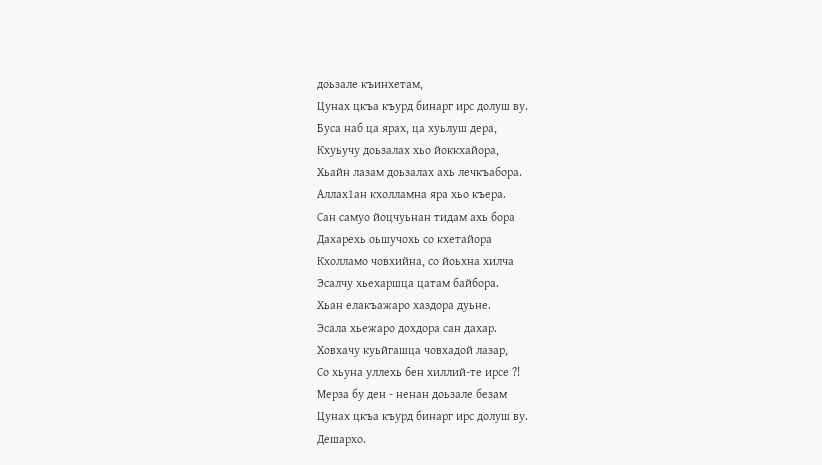доьзале къинхетам,
Цунах цкъа къурд бинарг ирс долуш ву.
Буса наб ца ярах, ца хуьлуш дера,
Кхуьучу доьзалах хьо йоккхайора,
Хьайн лазам доьзалах ахь лечкъабора.
Аллах1ан кхолламна яра хьо къера.
Сан самуо йоцчуьнан тидам ахь бора
Дахарехь оьшучохь со кхетайора
Кхолламо човхийна, со йоьхна хилча
Эсалчу хьехаршца цатам байбора.
Хьан елакъажаро хаздора дуьне.
Эсала хьежаро дохдора сан дахар.
Ховхачу куьйгашца човхадой лазар,
Со хьуна уллехь бен хиллий-те ирсе ?!
Мерза бу ден - ненан доьзале безам
Цунах цкъа къурд бинарг ирс долуш ву.
Дешархо.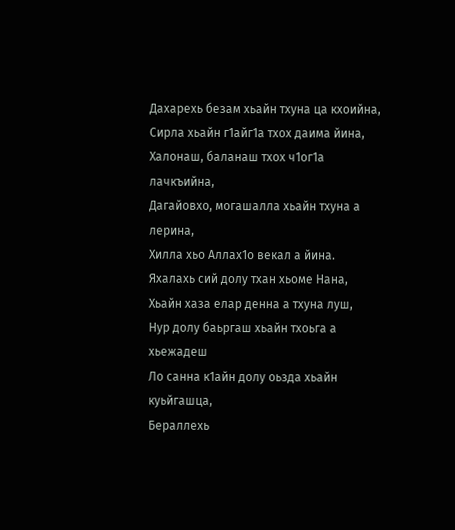Дахарехь безам хьайн тхуна ца кхоийна,
Сирла хьайн г1айг1а тхох даима йина,
Халонаш, баланаш тхох ч1ог1а лачкъийна,
Дагайовхо, могашалла хьайн тхуна а лерина,
Хилла хьо Аллах1о векал а йина.
Яхалахь сий долу тхан хьоме Нана,
Хьайн хаза елар денна а тхуна луш,
Нур долу баьргаш хьайн тхоьга а хьежадеш
Ло санна к1айн долу оьзда хьайн куьйгашца,
Бераллехь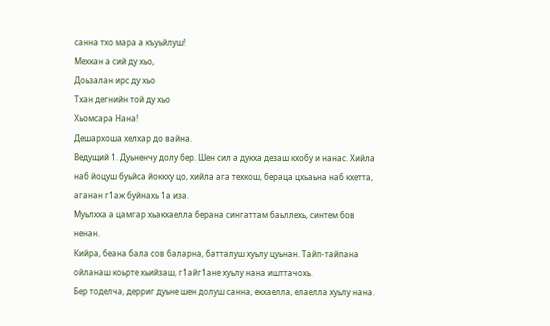санна тхо мара а къуьйлуш!
Мехкан а сий ду хьо,
Доьзалан ирс ду хьо
Тхан дегнийн той ду хьо
Хьомсара Нана!
Дешархоша хелхар до вайна.
Ведущий 1. Дуьненчу долу бер. Шен сил а дукха дезаш кхобу и нанас. Хийла наб йоцуш буьйса йоккху цо, хийла ага техкош, бераца цхьаьна наб кхетта, аганан г1аж буйнахь 1а иза.
Муьлхха а цамгар хьакхаелла берана сингаттам баьллехь, синтем бов ненан.
Кийра, беана бала сов баларна, батталуш хуьлу цуьнан. Тайп-тайпана ойланаш коьрте хьийзаш, г1айг1ане хуьлу нана ишттачохь.
Бер тоделча, дерриг дуьне шен долуш санна, екхаелла, елаелла хуьлу нана.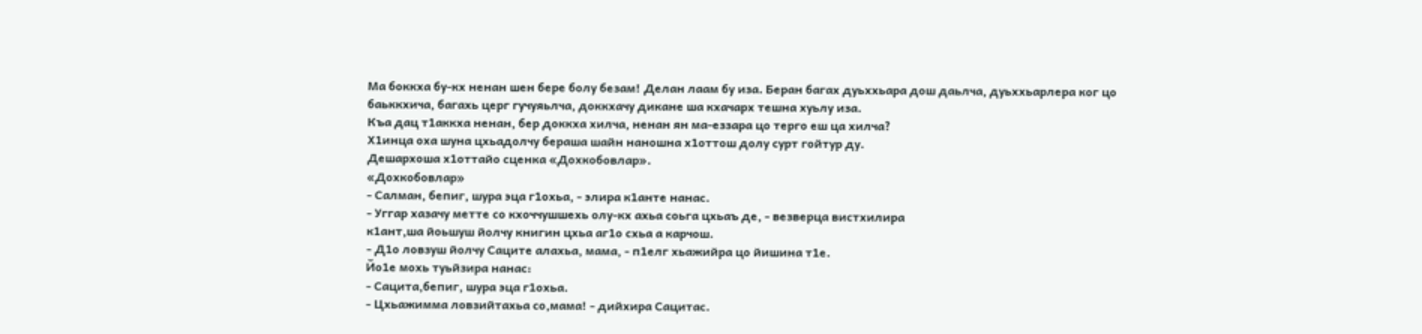Ма боккха бу-кх ненан шен бере болу безам! Делан лаам бу иза. Беран багах дуьххьара дош даьлча, дуьххьарлера ког цо баьккхича, багахь церг гучуяьлча, доккхачу дикане ша кхачарх тешна хуьлу иза.
Къа дац т1аккха ненан, бер доккха хилча, ненан ян ма-еззара цо терго еш ца хилча?
Х1инца оха шуна цхьадолчу бераша шайн наношна х1оттош долу сурт гойтур ду.
Дешархоша х1оттайо сценка «Дохкобовлар».
«Дохкобовлар»
- Салман, бепиг, шура эца г1охьа, - элира к1анте нанас.
- Уггар хазачу метте со кхоччушшехь олу-кх ахьа соьга цхьаъ де, - везверца вистхилира
к1ант,ша йоьшуш йолчу книгин цхьа аг1о схьа а карчош.
- Д1о ловзуш йолчу Саците алахьа, мама, - п1елг хьажийра цо йишина т1е.
Йо1е мохь туьйзира нанас:
- Сацита,бепиг, шура эца г1охьа.
- Цхьажимма ловзийтахьа со,мама! - дийхира Сацитас.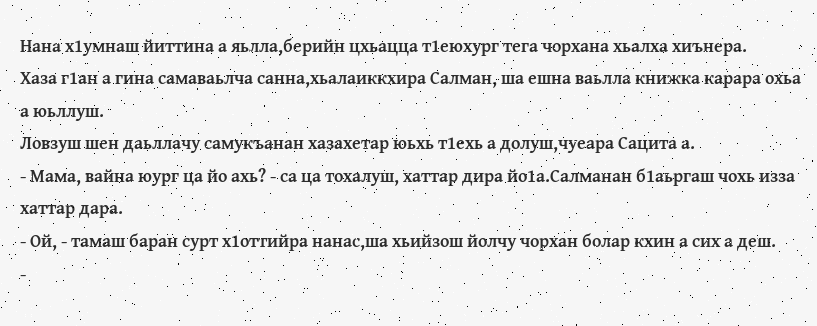Нана х1умнаш йиттина а яьлла,берийн цхьацца т1еюхург тега чорхана хьалха хиънера.
Хаза г1ан а гина самаваьлча санна,хьалаиккхира Салман, ша ешна ваьлла книжка карара охьа а юьллуш.
Ловзуш шен даьллачу самукъанан хазахетар юьхь т1ехь а долуш,чуеара Сацита а.
- Мама, вайна юург ца йо ахь? - са ца тохалуш, хаттар дира йо1а.Салманан б1аьргаш чохь изза хаттар дара.
- Ой, - тамаш баран сурт х1оттийра нанас,ша хьийзош йолчу чорхан болар кхин а сих а деш.
-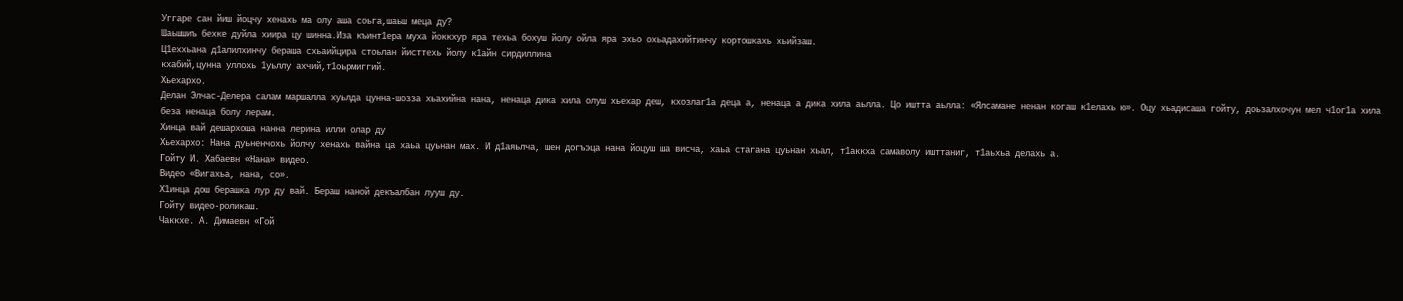Уггаре сан йиш йоцчу хенахь ма олу аша соьга,шаьш меца ду?
Шаьшшиъ бехке дуйла хиира цу шинна.Иза къинт1ера муха йоккхур яра техьа бохуш йолу ойла яра эхьо охьадахийтинчу кортошкахь хьийзаш.
Ц1еххьана д1алилхинчу бераша схьаийцира стоьлан йисттехь йолу к1айн сирдиллина
кхабий,цунна уллохь 1уьллу ахчий,т1оьрмиггий.
Хьехархо.
Делан Элчас-Делера салам маршалла хуьлда цунна-шозза хьахийна нана, ненаца дика хила олуш хьехар деш, кхозлаг1а деца а, ненаца а дика хила аьлла. Цо иштта аьлла: «Ялсамане ненан когаш к1елахь ю». Оцу хьадисаша гойту, доьзалхочун мел ч1ог1а хила беза ненаца болу лерам.
Хинца вай дешархоша нанна лерина илли олар ду
Хьехархо: Нана дуьненчохь йолчу хенахь вайна ца хаьа цуьнан мах. И д1аяьлча, шен догъэца нана йоцуш ша висча, хаьа стагана цуьнан хьал, т1аккха самаволу ишттаниг, т1аьхьа делахь а.
Гойту И. Хабаевн «Нана» видео.
Видео «Вигахьа, нана, со».
Х1инца дош берашка лур ду вай. Бераш наной декъалбан лууш ду.
Гойту видео-роликаш.
Чаккхе. А. Димаевн «Гой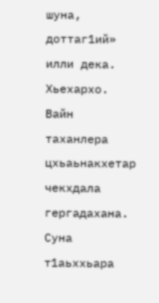шуна, доттаг1ий» илли дека.
Хьехархо.
Вайн таханлера цхьаьнакхетар чекхдала гергадахана. Суна т1аьххьара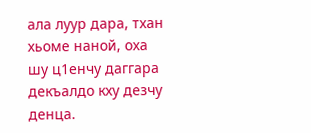ала луур дара, тхан хьоме наной, оха шу ц1енчу даггара декъалдо кху дезчу денца.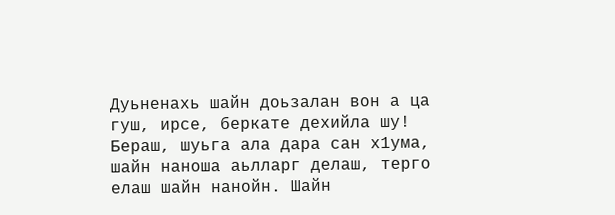Дуьненахь шайн доьзалан вон а ца гуш, ирсе, беркате дехийла шу!
Бераш, шуьга ала дара сан х1ума, шайн наноша аьлларг делаш, терго елаш шайн нанойн. Шайн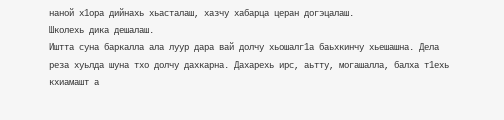наной х1ора дийнахь хьасталаш, хазчу хабарца церан догэцалаш.
Школехь дика дешалаш.
Иштта суна баркалла ала луур дара вай долчу хьошалг1а баьхкинчу хьешашна. Дела реза хуьлда шуна тхо долчу дахкарна. Дахарехь ирс, аьтту, могашалла, балха т1ехь кхиамашт а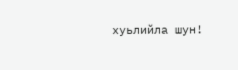хуьлийла шун!